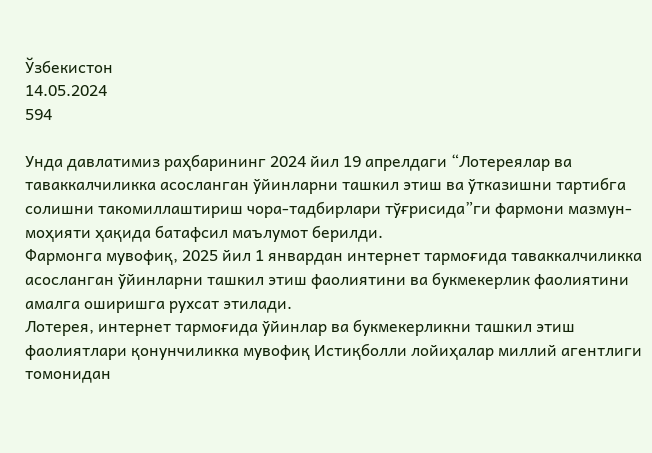Ўзбекистон
14.05.2024
594

Унда давлатимиз раҳбарининг 2024 йил 19 апрелдаги “Лотереялар ва таваккалчиликка асосланган ўйинларни ташкил этиш ва ўтказишни тартибга солишни такомиллаштириш чора-тадбирлари тўғрисида”ги фармони мазмун-моҳияти ҳақида батафсил маълумот берилди.
Фармонга мувофиқ, 2025 йил 1 январдан интернет тармоғида таваккалчиликка асосланган ўйинларни ташкил этиш фаолиятини ва букмекерлик фаолиятини амалга оширишга рухсат этилади.
Лотерея, интернет тармоғида ўйинлар ва букмекерликни ташкил этиш фаолиятлари қонунчиликка мувофиқ Истиқболли лойиҳалар миллий агентлиги томонидан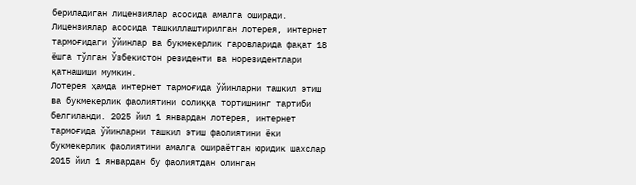бериладиган лицензиялар асосида амалга оширади.
Лицензиялар асосида ташкиллаштирилган лотерея, интернет тармоғидаги ўйинлар ва букмекерлик гаровларида фақат 18 ёшга тўлган Ўзбекистон резиденти ва норезидентлари қатнашиши мумкин.
Лотерея ҳамда интернет тармоғида ўйинларни ташкил этиш ва букмекерлик фаолиятини солиққа тортишнинг тартиби белгиланди. 2025 йил 1 январдан лотерея, интернет тармоғида ўйинларни ташкил этиш фаолиятини ёки букмекерлик фаолиятини амалга ошираётган юридик шахслар 2015 йил 1 январдан бу фаолиятдан олинган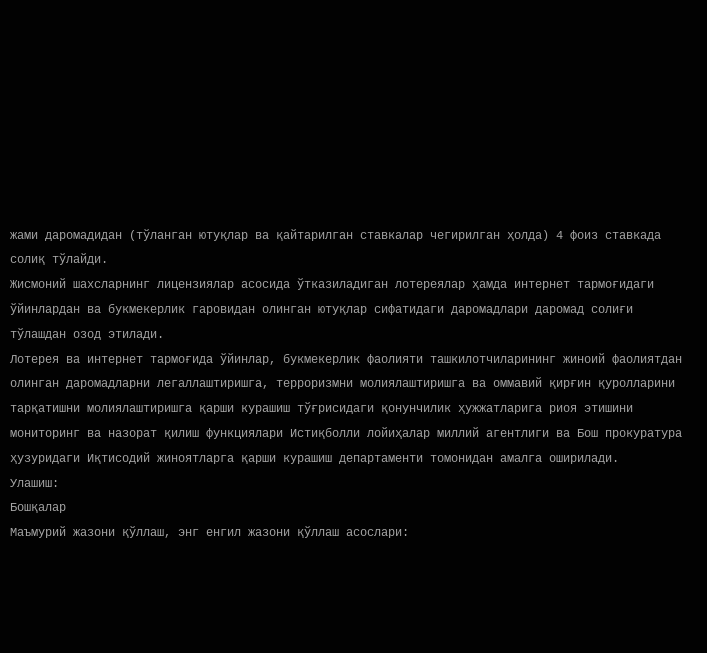жами даромадидан (тўланган ютуқлар ва қайтарилган ставкалар чегирилган ҳолда) 4 фоиз ставкада солиқ тўлайди.
Жисмоний шахсларнинг лицензиялар асосида ўтказиладиган лотереялар ҳамда интернет тармоғидаги ўйинлардан ва букмекерлик гаровидан олинган ютуқлар сифатидаги даромадлари даромад солиғи тўлашдан озод этилади.
Лотерея ва интернет тармоғида ўйинлар, букмекерлик фаолияти ташкилотчиларининг жиноий фаолиятдан олинган даромадларни легаллаштиришга, терроризмни молиялаштиришга ва оммавий қирғин қуролларини тарқатишни молиялаштиришга қарши курашиш тўғрисидаги қонунчилик ҳужжатларига риоя этишини мониторинг ва назорат қилиш функциялари Истиқболли лойиҳалар миллий агентлиги ва Бош прокуратура ҳузуридаги Иқтисодий жиноятларга қарши курашиш департаменти томонидан амалга оширилади.
Улашиш:
Бошқалар
Маъмурий жазони қўллаш, энг енгил жазони қўллаш асослари: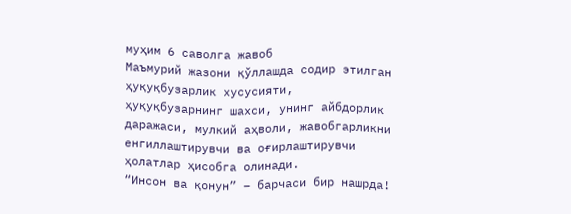муҳим 6 саволга жавоб
Маъмурий жазони қўллашда содир этилган ҳуқуқбузарлик хусусияти, ҳуқуқбузарнинг шахси, унинг айбдорлик даражаси, мулкий аҳволи, жавобгарликни енгиллаштирувчи ва оғирлаштирувчи ҳолатлар ҳисобга олинади.
“Инсон ва қонун” – барчаси бир нашрда!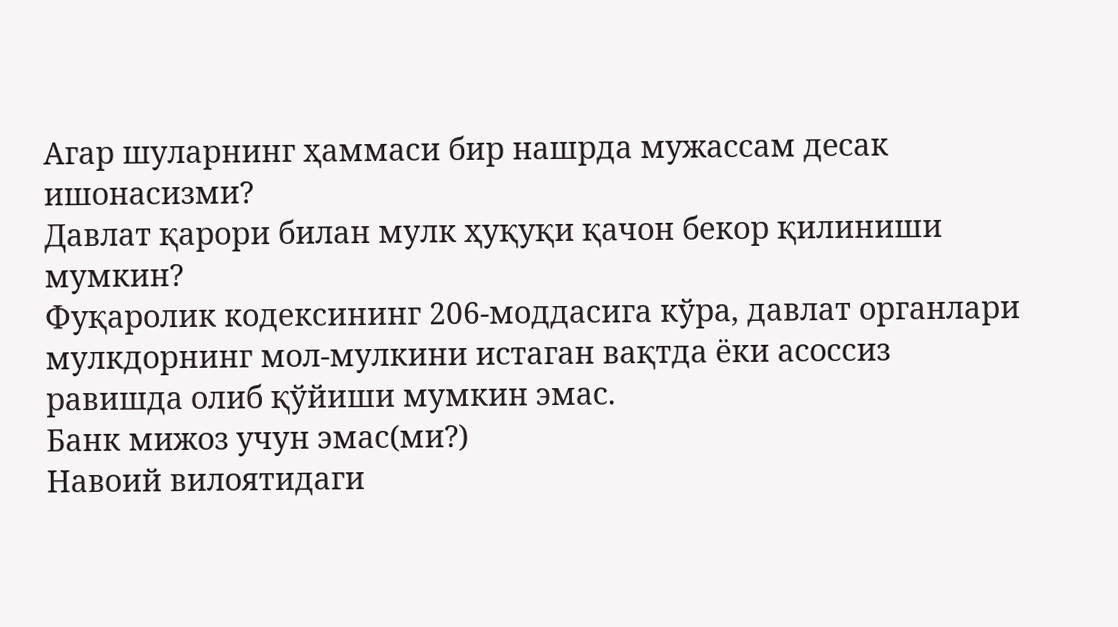Агар шуларнинг ҳаммаси бир нашрда мужассам десак ишонасизми?
Давлат қарори билан мулк ҳуқуқи қачон бекор қилиниши мумкин?
Фуқаролик кодексининг 206-моддасига кўра, давлат органлари мулкдорнинг мол-мулкини истаган вақтда ёки асоссиз равишда олиб қўйиши мумкин эмас.
Банк мижоз учун эмас(ми?)
Навоий вилоятидаги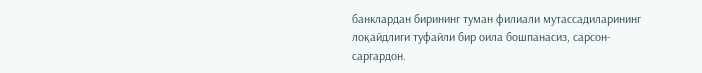банклардан бирининг туман филиали мутассадиларининг лоқайдлиги туфайли бир оила бошпанасиз, сарсон-саргардон.